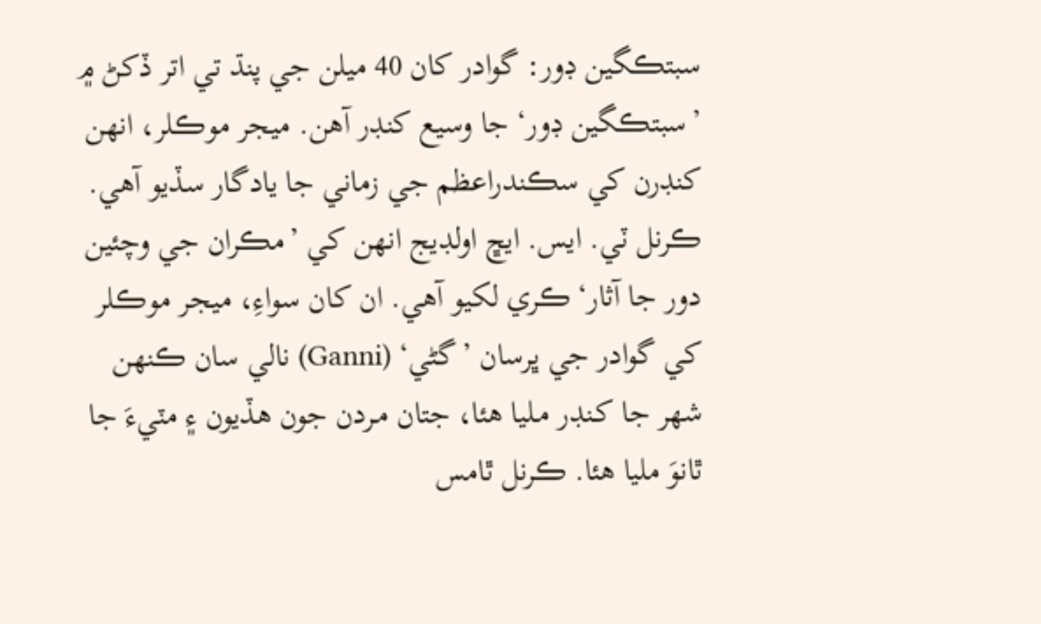سبتڪگين ڊور: گوادر کان 40 ميلن جي پنڌ تي اتر ڏکڻ ۾ ’سبتڪگين ڊور‘ جا وسيع کنڊر آهن. ميجر موڪلر، انهن کنڊرن کي سڪندراعظم جي زماني جا يادگار سڏيو آهي. ڪرنل ٽي. ايس. ايڇ اولڊيج انهن کي ’مڪران جي وچئين دور جا آثار‘ ڪري لکيو آهي. ان کان سواءِ، ميجر موڪلر کي گوادر جي ڀرسان ’گڻي‘ (Ganni) نالي سان ڪنهن شهر جا کـنڊر مـليا هئا، جتان مـردن جون هڏيون ۽ مٽيءَ جا ٿانوَ مليا هئا. ڪرنل ٿامس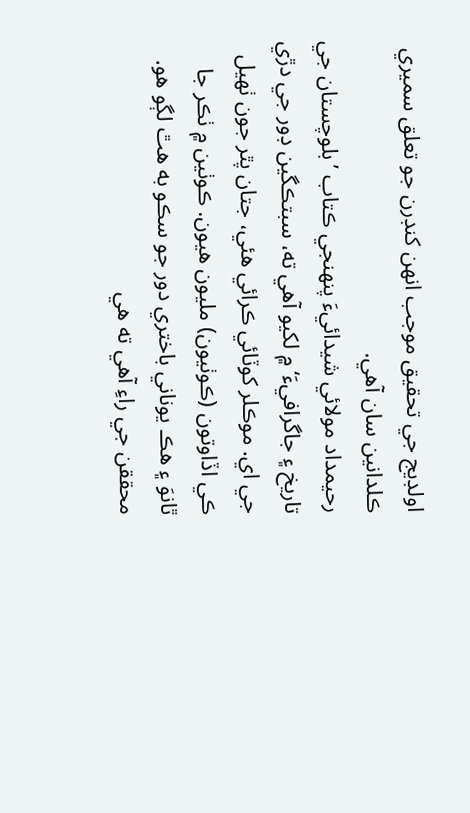اولڊيج جي تحقيق موجب انهن کنڊرن جو تعلق سميري ڪلدانين سان آهي.
رحيمداد مولائي شيدائيءَ پنهنجي ڪتاب ’بلوچستان جي تاريخ ۽ جاگرافيءَ‘ ۾ لکيو آهي ته، سبتڪگين ڊور جي دڙي جي اي. موڪلر کوٽائي ڪرائي هئي، جتان پٿر جون ٺهيل ڪي اڏاوتون (ڪوٺيون) مليون هيون. ڪوٺين ۾ ٺڪر جا ٿانوَ ۽ هڪ يوناني باختري دور جو سڪو به هٿ لڳو هو. محققن جي راءِ آهي ته هي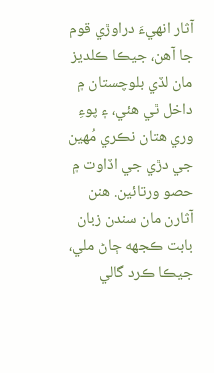آثار انهيءَ دراوڙي قوم جا آهن، جيڪا ڪلديز مان لڏي بلوچستان ۾ داخل ٿي هئي، ۽ پوءِ وري هتان نڪري مُهين جي دڙي جي اڏاوت ۾ حصو ورتائين. هنن آثارن مان سندن زبان بابت ڪجهه ڄاڻ ملي، جيڪا ڪرد گالي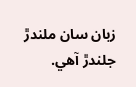زبان سان ملندڙ جلندڙ آهي.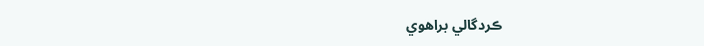ڪردگالي براهوي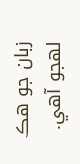زبان جو هڪ لهجو آهي.